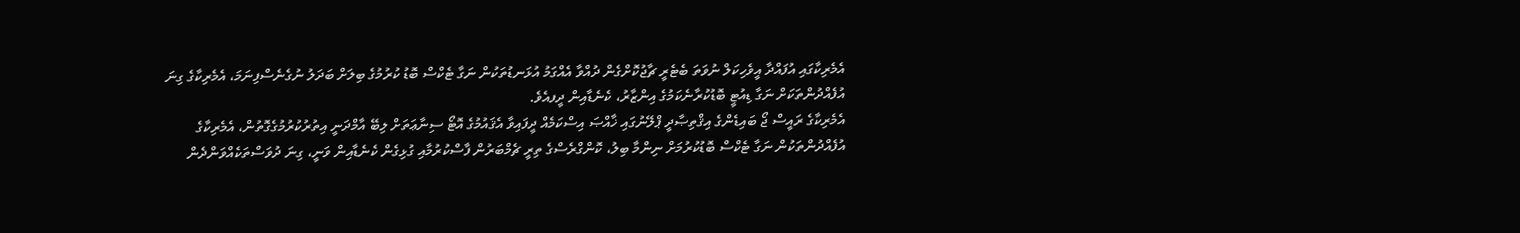އެމެރިކާގައި އުފައްދާ އީވެހިކަލް ނުވަތަ ބެޓެރީ ޗާޖުކޮށްގެން ދުއްވާ އެއްގަމު އުޅަނޑުތަކުން ނަގާ ޓެކްސް ބޮޑު ކުރުމުގެ ބިލަށް ބަދަލު ނުގެނެސްފިނަމަ، އެމެރިކާގެ ގިނަ އުފެއްދުންތަކަށް ނަގާ ޑިއުޓީ ބޮޑުކުރާނެކަމުގެ އިންޒާރު، ކެނެޑާއިން ދީފއެވެ.
އެމެރިކާގެ ރައީސް ޖޯ ބައިޑެންގެ އިޤްތިޞާދީ ޕްލޭނުގައި ޚާއްޞަ އިސްކަމެއް ދީފައިވާ އެޤައުމުގެ އޮޓޯ ސިނާޢަތަށް ލިބޭ އާމްދަނީ އިތުރުކުރުމުގެގޮތުން، އެމެރިކާގެ އުފެއްދުންތަކުން ނަގާ ޓެކްސް ބޮޑުކުރުމަށް ނިންމާ ބިލު، ކޮންގްރެސްގެ ތިރީ ޗެމްބަރުން ފާސްކުރުމާއި ގުޅިގެން ކެނެޑާއިން ވަނީ، ގިނަ ދުވަސްތަކެއްވަންދެން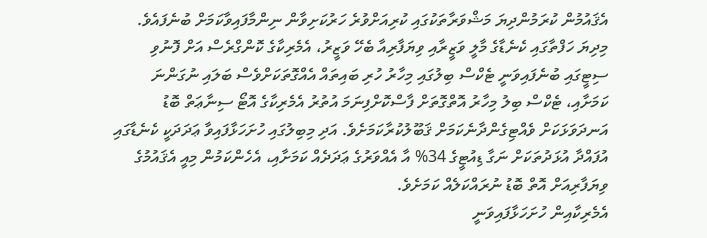އެޤައުމުން ކުރަމުންދިޔަ މަޝްވަރާތަކުގައި ކުރިއަށްވުރެ ހަރުކަށިވާން ނިންމާފައިވާކަމަށް ބުނެފައެވެ.
މިދިޔަ ހަފްތާގައި ކެނެޑާގެ މާލީ ވަޒީރާއި ވިޔަފާރިއާ ބެހޭ ވަޒީރު، އެމެރިކާގެ ކޮންގްރެސް އަށް ފޮނުވި ސިޓީގައި ބުނެފައިވަނީ ޓެކްސް ބިލުގައި މިހާރު ހުރި ބައިތައް އެއްގޮތަކަށްވެސް ބަލައި ނުގަންނަ ކަމަށާއި، ޓެކްސް ބިލު މިހާރު އޮތްގޮތަށް ފާސްކޮށްފިނަމަ އުތުރު އެމެރިކާގެ އޮޓޯ ސިނާޢަތް ބޮޑު އަނދަވަޅަކަށް ވެއްޓިގެންދާނެކަމަށް ޤަބޫލުކުރާކަމަށެވެ. އަދި މިބިލުގައި ހުށަހަޅާފައިވާ ޢަދަދަކީ ކެނެޑާގައި އުފައްދާ އުޅަދުތަކަށް ނަގާ ޑިއުޓީގެ 34% އާ އެއްވަރުގެ ޢަދަދެއް ކަމަށާއި، އެހެންކަމުން މިއީ އެޤައުމުގެ ވިޔަފާރިއަށް އޮތް ބޮޑު ނުރައްކަލެއް ކަމަށެވެ.
އެމެރިކާއިން ހުށަހަޅާފައިވަނީ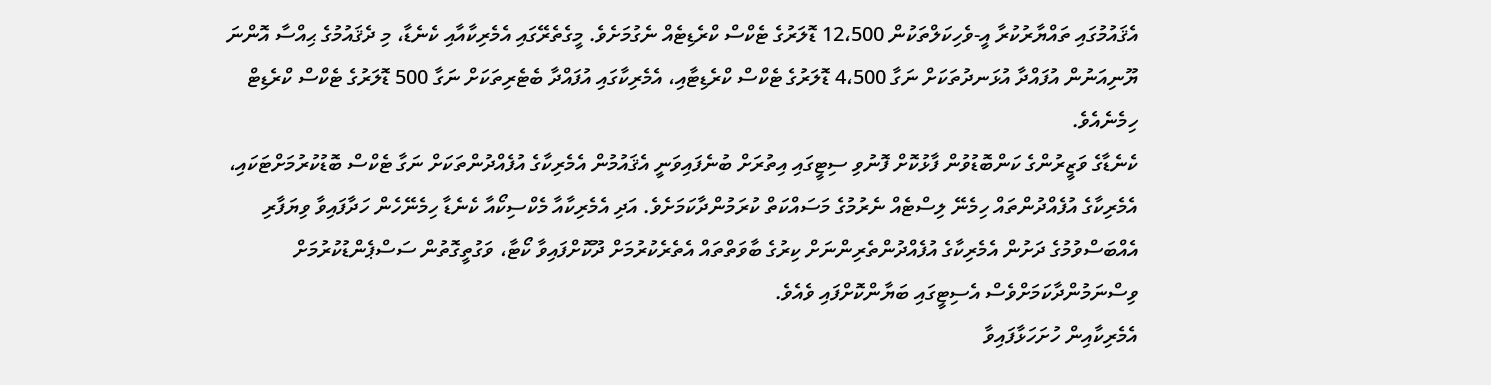އެޤައުމުގައި ތައްޔާރުކުރާ އީ-ވެހިކަލްތަކުން 12،500 ޑޮލަރުގެ ޓެކްސް ކްރެޑިޓެއް ނެގުމަށެވެ. މީގެތެރޭގައި އެމެރިކާއާއި ކެނެޑާ، މި ދެޤައުމުގެ ޙިއްސާ އޮންނަ ޔޫނިއަނުން އުފައްދާ އުޅަނދުތަކަށް ނަގާ 4،500 ޑޮލަރުގެ ޓެކްސް ކްރެޑިޓާއި، އެމެރިކާގައި އުފައްދާ ބެޓެރިތަކަށް ނަގާ 500 ޑޮލަރުގެ ޓެކްސް ކްރެޑިޓް ހިމެނެއެވެ.
ކެނެޑާގެ ވަޒީރުންގެ ކަންބޮޑުވުން ފާޅުކޮށް ފޮނުވި ސިޓީގައި އިތުރަށް ބުނެފައިވަނީ އެޤައުމުން އެމެރިކާގެ އުފެއްދުންތަކަށް ނަގާ ޓެކްސް ބޮޑުކުރުމަށްޓަކައި، އެމެރިކާގެ އުފެއްދުންތައް ހިމެނޭ ލިސްޓެއް ނެރުމުގެ މަސައްކަތް ކުރަމުންދާކަމަށެވެ. އަދި އެމެރިކާއާ މެކްސިކޯއާ ކެނެޑާ ހިމެނޭހެން ހަދާފައިވާ ވިޔަފާރި އެއްބަސްވުމުގެ ދަށުން އެމެރިކާގެ އުފެއްދުންތެރިންނަށް ކިރުގެ ބާވަތްތައް އެތެރެކުރުމަށް ދޫކޮށްފައިވާ ކޯޓާ، ވަގުތީގޮތުން ސަސްޕެންޑުކުރުމަށް ވިސްނަމުންދާކަމަށްވެސް އެސިޓީގައި ބަޔާންކޮށްފައި ވެއެވެ.
އެމެރިކާއިން ހުށަހަޅާފައިވާ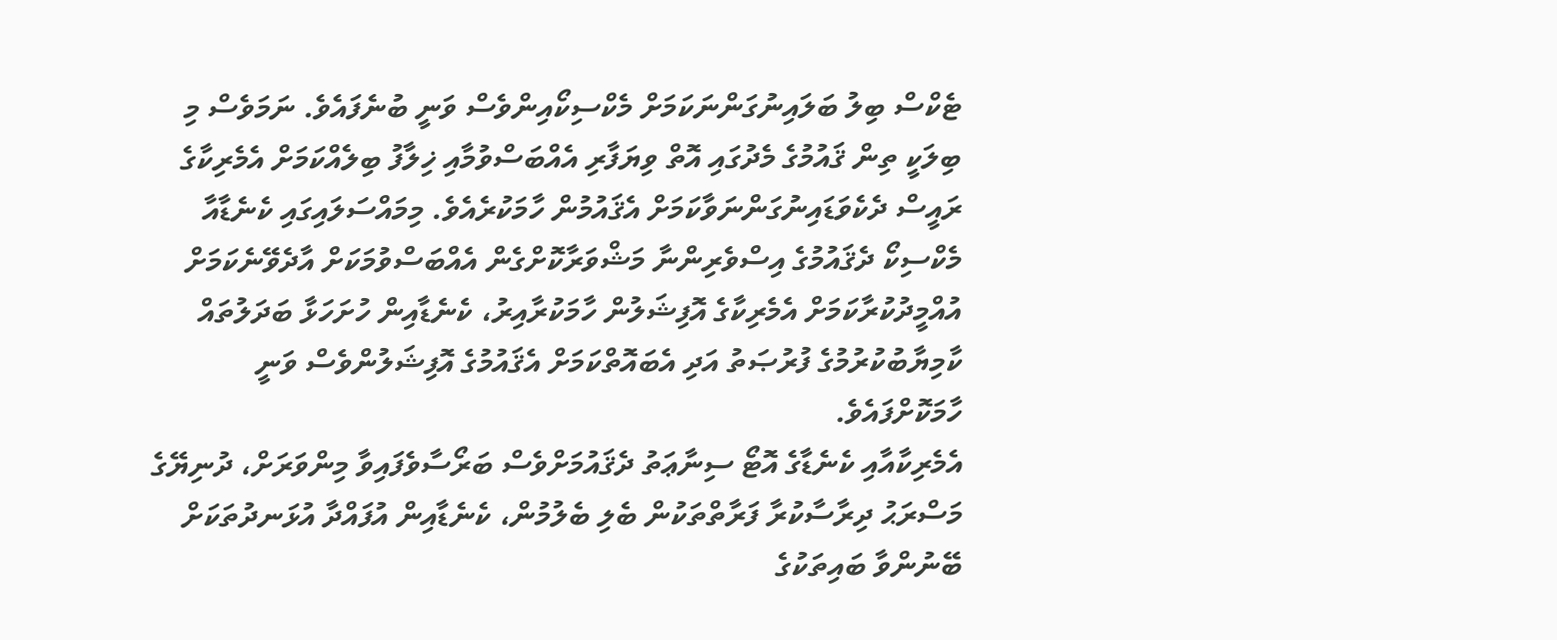ޓެކްސް ބިލު ބަލައިނުގަންނަކަމަށް މެކްސިކޯއިންވެސް ވަނީ ބުނެފައެވެ. ނަމަވެސް މި ބިލަކީ ތިން ޤައުމުގެ މެދުގައި އޮތް ވިޔަފާރި އެއްބަސްވުމާއި ޚިލާފު ބިލެއްކަމަށް އެމެރިކާގެ ރައީސް ދެކެވަޑައިނުގަންނަވާކަމަށް އެޤައުމުން ހާމަކުރެއެވެ. މިމައްސަލައިގައި ކެނެޑާއާ މެކްސިކޯ ދެޤައުމުގެ އިސްވެރިންނާ މަޝްވަރާކޮށްގެން އެއްބަސްވުމަކަށް އާދެވޭނެކަމަށް އުއްމީދުކުރާކަމަށް އެމެރިކާގެ އޮފިޝަލުން ހާމަކުރާއިރު، ކެނެޑާއިން ހުށަހަޅާ ބަދަލުތައް ކާމިޔާބުކުރުމުގެ ފުރުޞަތު އަދި އެބައޮތްކަމަށް އެޤައުމުގެ އޮފިޝަލުންވެސް ވަނީ ހާމަކޮށްފައެވެ.
އެމެރިކާއާއި ކެނެޑާގެ އޮޓޯ ސިނާޢަތު ދެޤައުމަށްވެސް ބަރޯސާވެފައިވާ މިންވަރަށް، ދުނިޔޭގެ މަސްރަޙު ދިރާސާކުރާ ފަރާތްތަކުން ބެލި ބެލުމުން، ކެނެޑާއިން އުފައްދާ އުޅަނދުތަކަށް ބޭނުންވާ ބައިތަކުގެ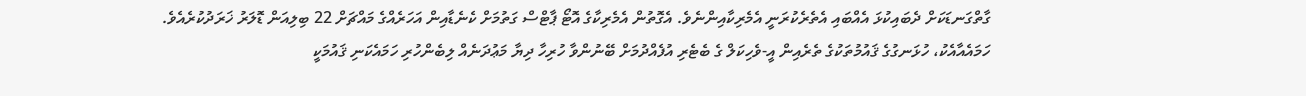ގާތްގަނޑަކަށް ދެބައިކުޅަ އެއްބައި އެތެރެކުރަނީ އެމެރިކާއިންނެވެ. އެގޮތުން އެމެރިކާގެ އޮޓޯ ޕާޓްސް ގަތުމަށް ކެނެޑާއިން އަހަރެއްގެ މައްޗަށް 22 ބިލިއަން ޑޮލަރު ޚަރަދުކުރެއެވެ. ހަމައެއާއެކު، ހުޅަނގުގެ ޤައުމުތަކުގެ ތެރެއިން އީ-ވެހިކަލް ގެ ބެޓެރި އުފެއްދުމަށް ބޭނުންވާ ހުރިހާ ދިޔާ މަޢުދަނެއް ލިބެންހުރި ހަމައެކަނި ޤައުމަކީ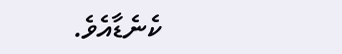ކެނެޑާއެވެ.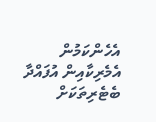އެހެންކަމުން އެމެރިކާއިން އުފައްދާ ބެޓެރިތަކަށް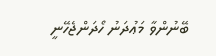ބޭނުންވާ މަޢުދަނު ހޯދަންޖެހޭނީ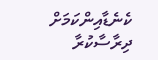ކެނެޑާއިންކަމަށް ދިރާސާކުރާ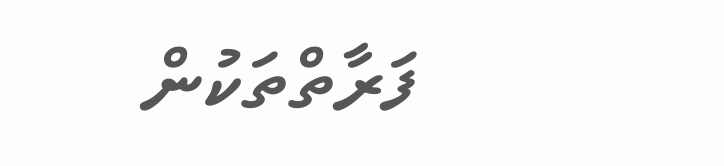ފަރާތްތަކުން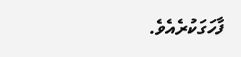ފާހަގަކުރެއެވެ.